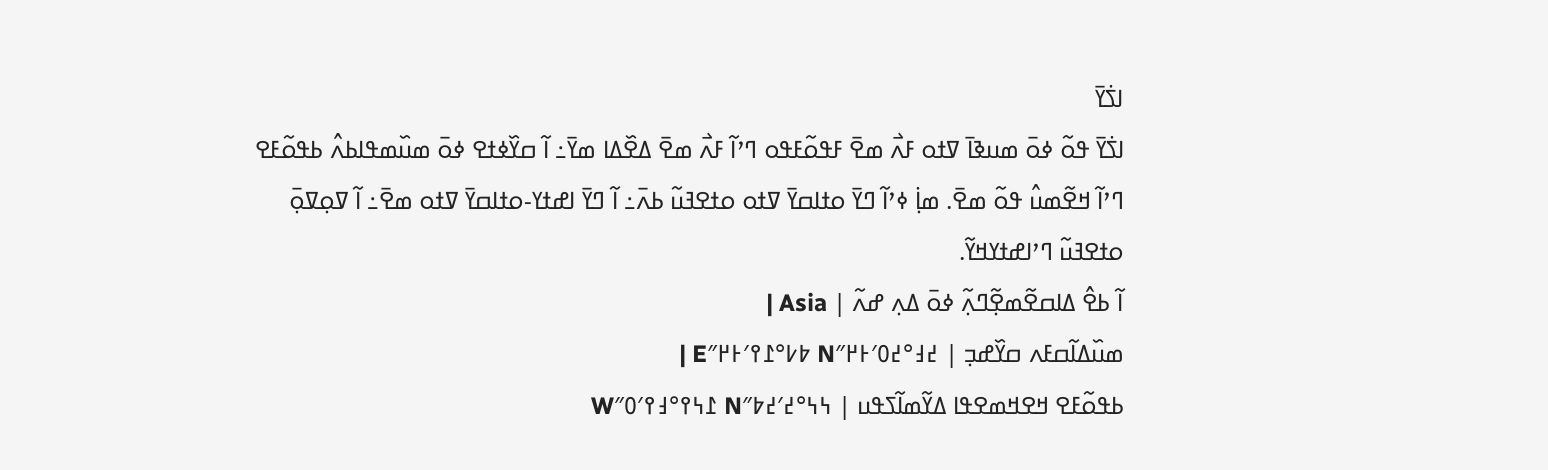ߊߖ߭ߌ߫
ߊߖ߭ߌ߫ ߟߋ߬ ߦߋ߫ ߘߎߢߊ߫ ߜߙߋ ߓߍ߯ ߘߐ߫ ߓߟߋ߬ߓߟߋ ߣߴߊ߬ ߓߍ߯ ߘߐ߫ ߡߐ߰ߡߊ ߘߌ߫߸ ߊ߬ ߛߌ߰ߦߙߐ ߦߋ߫ ߘߎ߰ߘߟߊߕߍ߮ ߕߟߋ߬ߓߐ ߣߴߊ߬ ߞߐ߬ߘߎ߮ ߟߋ߬ ߘߐ߫. ߘߊ߲߭ ߦߴߊ߬ ߣߌ߫ ߋߙߊߛߌ߫ ߜߙߋ ߋߙߐߔߎ߬ ߕߍ߫߸ ߊ߬ ߣߌ߫ ߊߝߙߌ-ߋߙߊߛߌ߫ ߜߙߋ ߘߐ߫߸ ߊ߬ ߜߋ߲ߜߋ߲߫ ߋߙߐߔߎ߬ ߣߴߊߝߙߌߞߌ߬.
ߊ߬ ߕߐ߮ ߡߊߛߐ߬ߘߐ߲߬ߣߍ߲߬ ߦߋ߫ ߡߍ߲ ߝߍ߬ | Asia |
ߘߎ߰ߡߊ߬ߛߓߍ ߛߌ߰ߝߏ߲ | ߄߃°߄߀′߅߂″N ߈߇°߁߉′߅߂″E |
ߕߟߋ߬ߓߐ ߞߐߞߘߐߟߊ ߡߌ߬ߘߊ߬ߖߟߎ | ߆߆°߄′߄߈″N ߁߆߉°߃߉′߀″W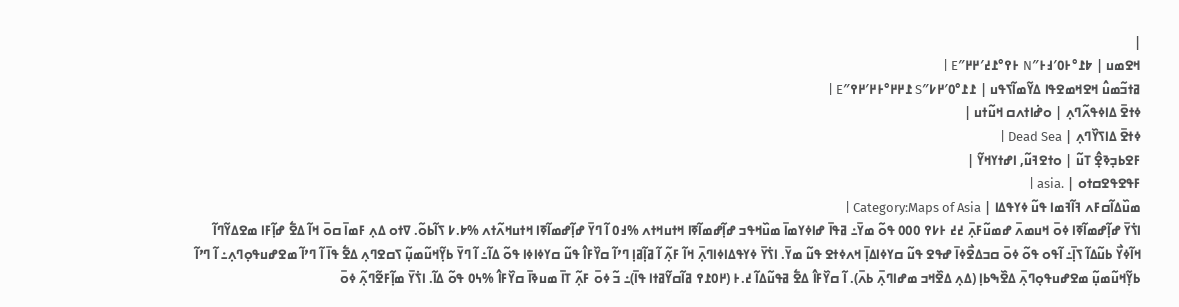|
ߞߐߘߎ | ߈߁°߅߀′߃߅″N ߅߉°߁߄′߂߂″E |
ߥߙߏ߬ߘߎ߮ ߞߐߞߘߐߟߊ ߡߌ߬ߘߊ߬ߖߟߎ | ߁߁°߀′߂߇″S ߁߂߂°߅߂′߂߉″E |
ߦߙߐ߫ ߡߊߦߟߍ߬ߣߍ߲ | ߋߝ߭ߊߙߍߛ ߞߎ߬ߙߎ |
ߦߙߐ߫ ߡߊߖߌ߰ߣߍ߲ | Dead Sea |
ߓߐߕߏ߲ߢߐ߲߮ ߠߎ߬ | ߋߙߐߔߎ߬, ߊߝߙߌߞߌ߬ |
ߓߟߐߟߐߛߙߋ | .asia |
ߘߎ߰ߡߊ߬ߛߓߍ ߔߊ߬ߔߘߊ ߟߎ߬ ߦߌߟߡߊ | Category:Maps of Asia |
ߊߖ߭ߌ߫ ߝߊ߲߬ߝߘߊ߬ߧߊ ߦߋ߫ ߞߎߘߍ߫ ߝߘߎ߬ߓߍ߲߫ ߄߄ ߅߇߉ ߀߀߀ ߟߋ߬ ߘߌ߫߸ ߥߟߊ߫ ߝߊߦߌߘߊ߫ ߘߎ߰ߞߟߏ ߝߊ߲߬ߝߘߊ߬ߧߊ ߞߙߎߞߙߍ %߃߀ ߊ߬ ߣߌ߫ ߝߊ߲߬ߝߘߊ߬ߧߊ ߞߙߎߞߍ߬ߙߍ %߈.߇ ߖߊ߬ߕߋ߬. ߜߙߋ ߡߍ߲ ߓߘߊ߫ ߛߋ߫ ߞߊ߬ ߡߐ߱ ߝߊ߲߬ߓߊ ߘߐߡߌ߬ߣߊ߬ ߞߊ߬ߦߌ߯ ߕߎ߬ߡߊ߬ ߖߊ߲߫߸ ߊ߬ߟߋ ߟߋ߬ ߦߋ߫ ߛߏߡߐ߯ߦߊ߫ ߝߟߐ ߟߎ߬ ߛߌߦߊߡߊ߲߫ ߞߍߦߙߐ ߟߎ߬ ߘߌ߫. ߊߖ߭ߌ߫ ߦߌߟߡߊߦߊߣߍ߲߫ ߞߊ߬ ߓߍ߲߬ ߊ߬ ߥߊ߲߬ߥߊ߲ ߣߴߊ߬ ߛߌ߰ߓߊ߮ ߟߎ߬ ߛߌߦߊߦߊ ߟߋ߬ ߡߊ߬߸ ߊ߬ ߣߌ߫ ߕߌ߲߬ߞߎ߬ߘߎ߲߬ ߖߛߐߣߍ߲ ߡߐ߱ ߟߊ߫ ߊ߬ ߣߴߊ߬ ߘߐߝߎߟߋ߲ߣߍ߲߸ ߊ߬ ߣߴߊ߬ ߕߌ߲߬ߞߎ߬ߘߎ߲߬ ߘߐߝߎߟߋ߲ߣߍ߲߫ ߡߐ߰ߒߕߊ߲ (ߡߍ߲ ߡߐ߰ߞߏ ߘߝߊߣߍ߲߫ ߕߍ߫). ߊ߬ ߛߌ߰ߓߊ߮ ߡߐ߱ ߥߟߎ߬ߡߊ߬ ߄.߅ (߂߀߁߉ ߥߊ߬ߛߌ߬ߥߙߊ ߟߊ߫)߸ ߏ߬ ߦߋ߫ ߓߍ߲߬ ߠߊ߫ ߘߎߢߊ߫ ߛߌ߰ߓߊ߮ %߆߀ ߟߋ߬ ߡߊ߬. ߊߖ߭ߌ߫ ߘߊ߲߬ߓߐ߬ߣߍ߲߬ ߦߋ߫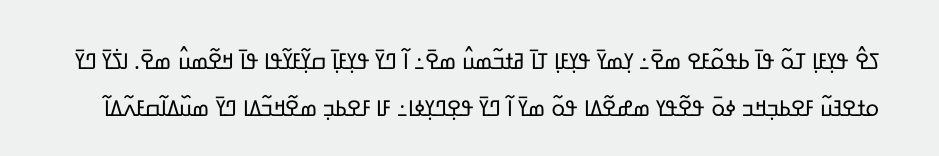ߖߐ߮ ߟߌ߲ߓߊ߲ ߠߋ߬ ߟߊ߫ ߕߟߋ߬ߓߐ ߘߐ߫߸ ߌ߲ߘߌ߫ ߟߌ߲ߓߊ߲ ߠߊ߫ ߥߙߏ߬ߘߎ߮ ߘߐ߫߸ ߊ߬ ߣߌ߫ ߟߌ߲ߓߊ߲߫ ߛߌ߲߬ߓߌ߬ߟߊ ߟߊ߫ ߞߐ߬ߘߎ߮ ߘߐ߫. ߊߖ߭ߌ߫ ߣߌ߫ ߋߙߐߔߎ߬ ߓߐߕߏ߲ߞߏ ߦߋ߫ ߟߐ߬ߟߌ ߘߝߐ߬ߡߊ ߟߋ߬ ߘߌ߫ ߊ߬ ߣߌ߫ ߟߐ߲ߣߌ߲ߦߊ߸ ߓߊ ߓߐߕߏ߲ ߘߐ߬ߞߏ߬ߡߊ ߣߌ߫ ߘߎ߰ߡߊ߬ߛߓߍ߬ߡߊ߬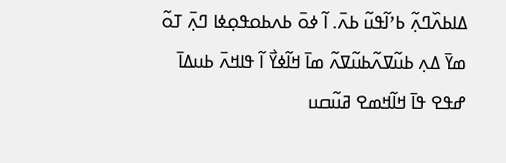ߡߊߕߍ߰ߣߍ߲߬ ߕߴߊ߬ߟߎ߬ ߕߍ߫. ߊ߬ ߦߋ߫ ߕߍߕߋߟߋ߲ߦߊ ߣߍ߲߫ ߠߋ߬ ߘߌ߫ ߡߍ߲ ߕߎ߬ߜߍ߬ߕߎ߬ߜߍ߬ ߘߊ߫ ߞߊ߬ߦߌ߯ ߊ߬ ߟߊߞߍ߫ ߕߎߡߊ߫ ߝߟߐ ߟߊ߫ ߞߊ߬ߞߘߐ ߥߎ߬ߛߎ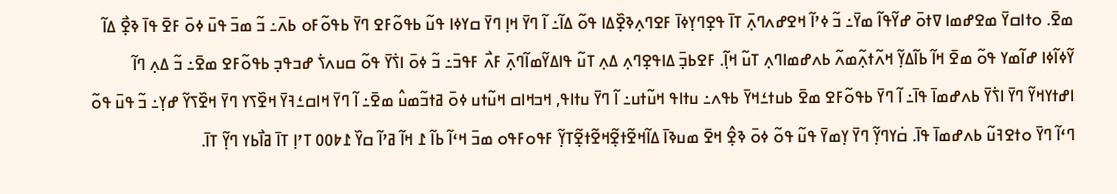ߘߐ߫. ߋߙߊߛߌ߫ ߘߐߝߘߊ ߜߙߋ߫ ߝߌ߬ߟߊ߬ ߘߌ߫߸ ߏ߬ ߦߴߊ߬ ߞߐߝߍߣߍ߲߫ ߠߊ߫ ߟߐ߲ߣߌ߲ߦߊ߫ ߓߐߣߍ߲ߢߐ߲߰ߡߊ ߟߋ߬ ߡߊ߬߸ ߊ߬ ߣߌ߫ ߞߊ߲ ߣߌ߫ ߛߌߦߊ ߟߎ߬ ߕߟߋ߬ߓߐ ߣߌ߫ ߕߟߋ߬ߓߋ ߕߍ߫߸ ߏ߬ ߘߏ߫ ߟߎ߫ ߦߋ߫ ߓߐ߫ ߟߊ߫ ߢߐ߲߯ ߡߊ߬ ߌ߬ߦߊ߬ߦߊ ߝߊ߬ߘߌ ߟߋ߬ ߘߐ߫ ߞߊ߬ ߕߊ߬ߡߌ߲߬ ߞߍ߬ߙߍ߲߬ߘߍ߬ ߕߍߝߘߊߣߍ߲ ߠߎ߬ ߞߊ߲߬. ߓߐߕߏ߲߫ ߡߊߟߐ߲ߣߍ߲ ߡߍ߲ ߠߎ߬ ߟߊߡߌ߬ߘߊ߬ߣߍ߲߫ ߓߍ߯ ߓߟߏ߫߸ ߏ߬ ߦߋ߫ ߊߖ߭ߌ߫ ߟߋ߬ ߛߎߍߖ߭ ߝߏߟߏ߲ ߕߟߋ߬ߓߐ ߘߐ߫߸ ߏ߬ ߡߍ߲ ߣߊ߬ ߊߝߙߌߞߌ߬ ߣߌ߫ ߊߖ߭ߌ߫ ߕߍߝߘߊ߫ ߟߊ߫߸ ߊ߬ ߣߌ߫ ߕߟߋ߬ߓߐ ߘߐ߫ ߕߎߙߑߞߌ߫ ߕߟߍ߸ ߎߙߊߟ ߞߎ߬ߙߎ߸ ߊ߬ ߣߌ߫ ߎߙߊߟ, ߞߏߞߊߛ ߞߎ߬ߙߎ ߦߋ߫ ߥߙߏ߬ߘߎ߮ ߘߐ߫߸ ߊ߬ ߣߌ߫ ߞߊߛߑߔߌ߫ ߞߐ߰ߖߌ ߣߌ߫ ߞߐ߰ߖߌ߬ ߝߌ߲߸ ߏ߬ ߟߎ߫ ߟߋ߬ ߣߵߊ߬ ߣߌ߫ ߋߙߐߔߎ߬ ߕߍߝߘߊ߫ ߟߊ߫. ߛ߭ߌߣߌ߲߬ ߣߌ߫ ߌ߲ߘߌ߫ ߟߎ߬ ߟߋ߬ ߦߋ߫ ߢߐ߲߮ ߞߐ߫ ߘߎߢߊ߫ ߡߊ߬ߞߐ߬ߙߐ߲߬ߞߐ߬ߙߐ߲߬ߠߌ߲߬ ߓߟߋߓߟߋ ߘߏ߫ ߞߵߊ߬ ߕߊ߬ ߁ ߞߊ߬ ߥߴߊ߬ ߛߌ߰ ߁߈߀߀ ߠߴߊ߲ ߠߊ߫ ߥߊ߯ߕߌ ߣߌ߲߬ ߠߊ߫.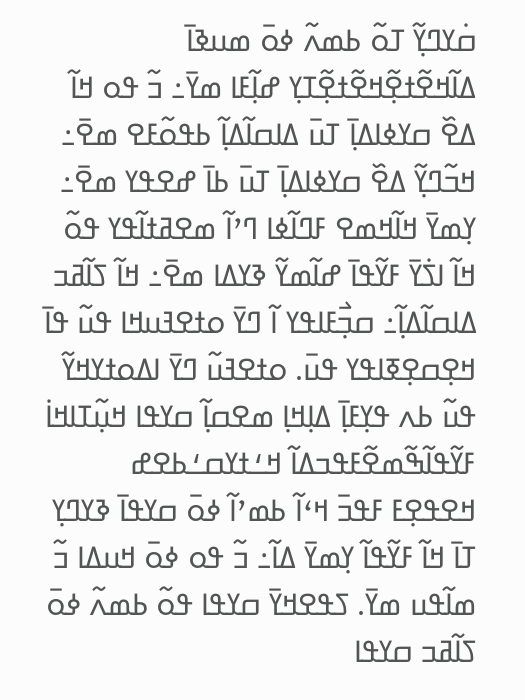ߛ߭ߌߣߌ߲߬ ߠߋ߬ ߕߘߍ߬ ߦߋ߫ ߘߎߢߊ߫ ߡߊ߬ߞߐ߬ߙߐ߲߬ߞߐ߬ߙߐ߲߬ߠߌ߲ ߝߊ߲߬ߓߊ ߘߌ߫߸ ߏ߬ ߟߋ ߞߊ߬ ߡߐ߰ ߛߌߦߊߡߊ߲߫ ߠߎ߫ ߡߊߛߊ߬ߡߊ߲߬ ߕߟߋ߬ߓߐ ߘߐ߫߸ ߞߏ߬ߣߌ߲߬ ߡߐ߰ ߛߌߦߊߡߊ߲߫ ߠߎ߫ ߕߊ߫ ߝߐߟߌ ߘߐ߫߸ ߌ߲ߘߌ߫ ߞߊ߬ߞߘߐ ߓߣߊ߬ߦߊ ߣߴߊ߬ ߘߐߥߙߊ߬ߟߌ ߟߋ߬ ߞߊ߬ ߊߖ߭ߌ߫ ߓߌ߬ߟߊ߫ ߝߊ߬ߘߌ߬ ߢߌߡߊ ߘߐ߫߸ ߞߊ߬ ߖߊ߬ߥߏ ߡߊߛߊ߬ߡߊ߲߬߸ ߛߏ߲߯ߓߊߟߌ ߊ߬ ߣߌ߫ ߋߙߐߔߎߞߊ ߟߎ߬ ߟߊ߫ ߞߐ߲ߛߐ߲ߧߊߟߌ ߟߎ߫. ߋߙߐߔߎ߬ ߣߌ߫ ߊߡߋߙߌߞߌ߬ ߟߎ߬ ߕߍ ߟߌ߲ߓߊ߲߫ ߡߊ߲ߞߊ߲ ߘߐߛߊ߲߬ ߛߌߟߊ ߞߎ߲߬ߠߊߞߊ߭ ߓߌ߬ߟߊ߬ߒ߬ߘߐ߬ߓߟߏߡߊ߬ ߞߑߙߌߛߑߕߐߝ ߞߐߟߐ߲ߓ ߓߟߏ߫ ߞߵߊ߬ ߕߘߴߊ߬ ߦߋ߫ ߛߌߟߊ߫ ߢߌߣߌ߲ ߠߊ߫ ߞߊ߬ ߓߌ߬ߟߊ߬ ߌ߲ߘߌ߫ ߡߊ߬߸ ߏ߬ ߟߋ ߦߋ߫ ߞߎߡߊ ߏ߬ ߘߊ߬ߟߎ ߘߌ߫. ߖߟߐߞߌ߫ ߛߌߟߊ ߟߋ߬ ߕߘߍ߬ ߦߋ߫ ߖߊ߬ߥߏ ߛߌߟߊ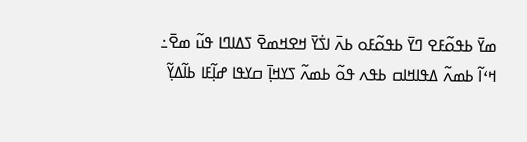ߘߌ߫ ߕߟߋ߬ߓߐ ߣߌ߫ ߕߟߋ߬ߓߋ ߕߍ߫ ߊߖ߭ߌ߫ ߞߐߞߘߐ߫ ߖߡߊߣߊ ߟߎ߬ ߘߐ߫߸ ߞߵߊ߬ ߕߘߍ߬ ߡߟߊߞߊߛ ߕߟߍ ߟߋ߬ ߕߘߍ߬ ߖߌߞߊ߲߫ ߛߌߟߊ ߝߊ߲߬ߓߊ ߕߊ߬ߡߌ߲߬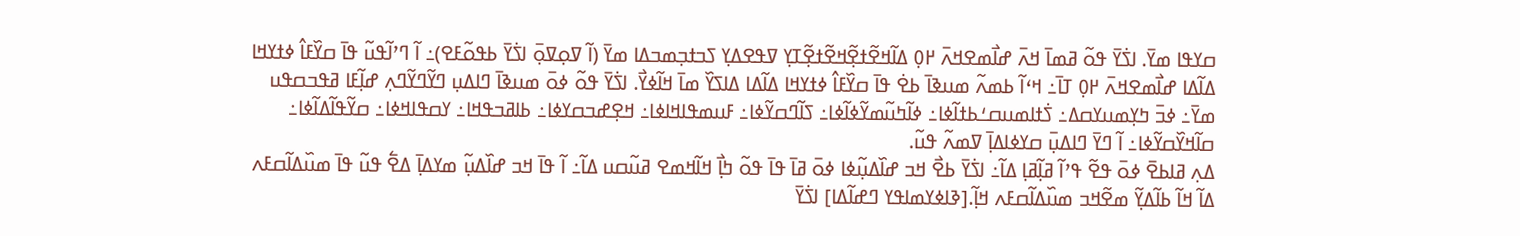ߛߌߟߊ ߘߌ߫. ߊߖ߭ߌ߫ ߟߋ߬ ߥߘߊ߫ ߞߍ߫ ߝߊ߯ߘߐߞߍ߫ ߂߀߲ ߡߊ߬ߞߐ߬ߙߐ߲߬ߞߐ߬ߙߐ߲߬ߠߌ߲ ߜߟߐߡߌ߲ ߖߏߙߏ߲ߘߏߡߊ ߘߌ߫ (ߊ߬ ߜߋ߲ߜߋ߲߫ ߊߖ߭ߌ߫ ߕߟߋ߬ߓߐ)߸ ߊ߬ ߣߴߊ߬ߟߎ߬ ߟߊ߫ ߛߌ߰ߓߊ߮ ߦߙߌߞߊ ߡߊ߬ߡߊ ߝߊ߯ߘߐߞߍ߫ ߂߀߲ ߠߊ߫߸ ߞߵߊ߬ ߕߘߍ߬ ߘߎߢߊ߫ ߕߐ߭ ߟߊ߫ ߛߌ߰ߓߊ߮ ߦߙߌߞߊ ߡߊ߬ߡߊ ߡߊߖߌ߰ ߘߊ߫ ߞߊ߬ߦߌ߯. ߊߖ߭ߌ߫ ߟߋ߬ ߦߋ߫ ߘߎߢߊ߫ ߣߊߡߎ߲ ߣߌ߬ߣߌ߬ߣߍ߲ ߝߊ߲߬ߓߊ ߥߟߏߛߟߎ ߘߌ߫߸ ߦߏ߫ ߤߌ߲ߘߎߌߛߡ߸ ߖ߭ߙߊߘߎߛߑߕߙߊ߬ߦߊ߸ ߦߊ߬ߤߎ߬ߘߌ߬ߦߊ߬ߦߊ߸ ߖߊ߬ߣߛߌ߬ߦߊ߸ ߓߎߘߟߊߞߊߦߊ߸ ߞߐ߲ߝߏߛߌߦߊ߸ ߕߊߥߏߟߞߊ߸ ߌߛߟߊߞߦߊ߸ ߛߌ߬ߟߊ߬ߡߊ߬ߦߊ߸ ߛߊ߬ߞߌ߰ߛߌ߬ߦߊ߸ ߊ߬ ߣߌ߫ ߣߊߡߎ߲߫ ߛߌߦߊߡߊ߲߫ ߜߘߍ߬ ߟߎ߬.
ߡߍ߲ ߥߊߕߐ߫ ߦߋ߫ ߟߐ߬ ߟߴߊ߬ ߥߊ߲߬ߥߊ߲ ߡߊ߬߸ ߊߖ߭ߌ߫ ߕߐ߯ ߞߏ ߝߊ߰ߡߎ߲߬ߦߊ ߦߋ߫ ߥߊ߫ ߟߊ߫ ߟߋ߬ ߤߊ߲߯ ߞߊ߬ߞߘߐ ߥߎ߬ߛߎ ߡߊ߬߸ ߊ߬ ߟߊ߫ ߞߏ ߝߊ߰ߡߎ߲߬ ߘߌߡߊ߲߫ ߡߐ߱ ߟߎ߬ ߟߊ߫ ߘߎ߰ߡߊ߬ߛߓߍ ߡߊ߬ ߞߊ߬ ߕߊ߬ߡߌ߲߬ ߘߐ߬ߞߏ ߘߎ߰ߡߊ߬ߛߓߍ ߞߊ߲߬.[ߢߊߦߌߘߊߟߌ ߣߝߊ߬ߡߊ] ߊߖ߭ߌ߫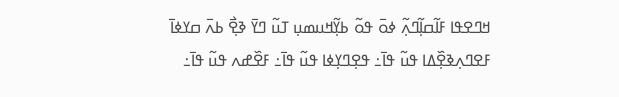ߞߣߐߟߊ ߓߊ߬ߛߊ߲߬ߣߍ߲߬ ߦߋ߫ ߟߋ߬ ߕߌ߲߬ߞߎߘߎ߲ ߠߎ߬ ߣߌ߫ ߢߐ߲߯ ߕߍ߫ ߛߌߦߊ߫ ߓߐߣߍ߲ߢߐ߲߰ߡߊ ߟߎ߬ ߟߊ߫߸ ߟߐ߲ߣߌ߲ߦߊ ߟߎ߬ ߟߊ߫߸ ߓߐ߰ߝߍ ߟߎ߬ ߟߊ߫߸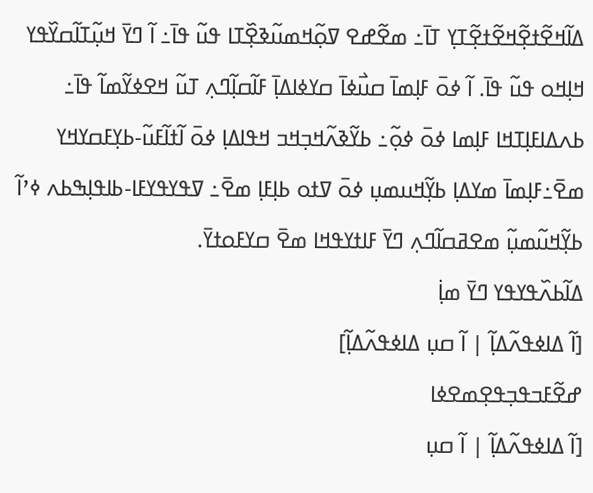ߡߊ߬ߞߐ߬ߙߐ߲߬ߞߐ߬ߙߐ߲߬ߠߌ߲ ߠߊ߫߸ ߘߐ߬ߝߐ ߜߋ߲߬ߞߘߎ߬ߢߐ߲߰ߠߊ ߟߎ߬ ߟߊ߫߸ ߊ߬ ߣߌ߫ ߞߎ߲߬ߠߊ߬ߛߌ߰ߟߌ ߞߊ߲ߞߋ ߟߎ߬ ߟߊ߫. ߊ߬ ߦߋ߫ ߓߊ߲ߘߊ߫ ߛߎ߯ߦߊ߫ ߛߌߦߊߡߊ߲߫ ߓߊ߬ߛߊ߲߬ߣߍ߲ ߠߎ߬ ߞߐߦߌ߬ߘߊ߬ ߟߊ߫߸ ߕߍߡߊߓߊ߲ߠߞߊ ߓߊ߲ߘߊ ߦߋ߫ ߦߋ߲߬߸ ߕߌ߬ߢߍ߬ߞߏ߲ߞߏ ߞߟߊߡߊ߲ ߦߋ߫ ߊ߬ߙߊ߬ߓߎ߬-ߕߌ߲ߓߛߌߞߌ ߘߐ߫߸ߓߊ߲ߘߊ߫ ߘߌߡߊ߲ ߕߌ߲߬ߞߎߘߎ߲ ߦߋ߫ ߜߙߋ ߕߊ߲ߓߊ߲ ߘߐ߫߸ ߜߟߌߟߌߓߊ-ߕߊߟߊ߲ߒߕߍ ߦߴߊ߬ ߕߌ߲߬ߞߎ߬ߘߎ߲߬ ߘߐߥߛߊ߬ߣߍ߲ ߣߌ߫ ߓߊߙߌߟߞߊ ߘߐ߫ ߛߌߓߋߙߌ߫.
ߡߊ߬ߕߍ߰ߟߌߟߌ ߣߌ߫ ߘߊ߲߭
[ߊ߬ ߡߊߦߟߍ߬ߡߊ߲߬ | ߊ߬ ߛߎ߲ ߡߊߦߟߍ߬ߡߊ߲߬]
ߝߐ߬ߓߏߟߏ߲ߟߐ߲ߘߐߦߊ
[ߊ߬ ߡߊߦߟߍ߬ߡߊ߲߬ | ߊ߬ ߛߎ߲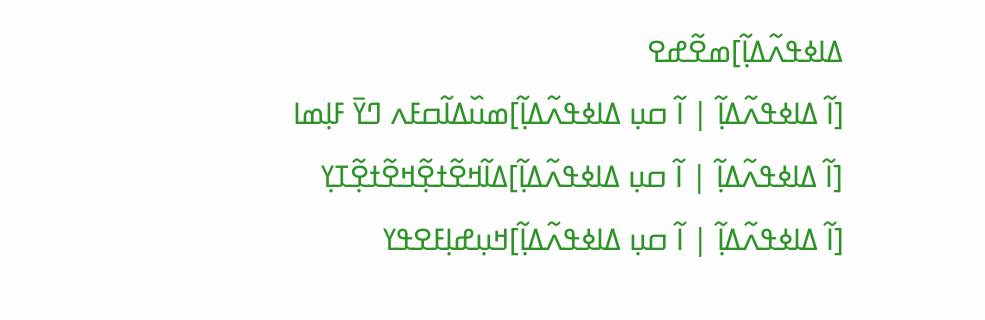ߡߊߦߟߍ߬ߡߊ߲߬]ߘߐ߬ߝߐ
[ߊ߬ ߡߊߦߟߍ߬ߡߊ߲߬ | ߊ߬ ߛߎ߲ ߡߊߦߟߍ߬ߡߊ߲߬]ߘߎ߰ߡߊ߬ߛߓߍ ߣߌ߫ ߓߊ߲ߘߊ
[ߊ߬ ߡߊߦߟߍ߬ߡߊ߲߬ | ߊ߬ ߛߎ߲ ߡߊߦߟߍ߬ߡߊ߲߬]ߡߊ߬ߞߐ߬ߙߐ߲߬ߞߐ߬ߙߐ߲߬ߠߌ߲
[ߊ߬ ߡߊߦߟߍ߬ߡߊ߲߬ | ߊ߬ ߛߎ߲ ߡߊߦߟߍ߬ߡߊ߲߬]ߞߎ߲ߝߊ߲ߓߐߟߌ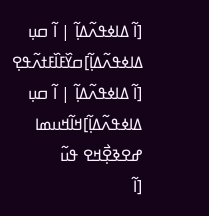[ߊ߬ ߡߊߦߟߍ߬ߡߊ߲߬ | ߊ߬ ߛߎ߲ ߡߊߦߟߍ߬ߡߊ߲߬]ߛߌ߰ߓߊ߰ߓߙߍ߬ߟߐ߲
[ߊ߬ ߡߊߦߟߍ߬ߡߊ߲߬ | ߊ߬ ߛߎ߲ ߡߊߦߟߍ߬ߡߊ߲߬]ߞߊ߬ߞߎߘߊ ߝߐߢߐ߲߯ߞߐ ߟߎ߬
[ߊ߬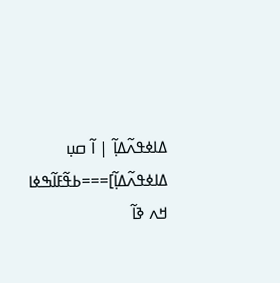ߡߊߦߟߍ߬ߡߊ߲߬ | ߊ߬ ߛߎ߲ ߡߊߦߟߍ߬ߡߊ߲߬]===ߕߟ߬ߓߊ߬ߒߦߊ ߞߍ ߢߊ߬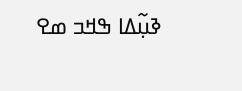ߢߎ߲߬ߡߊ ߒߞߏ ߘߐ